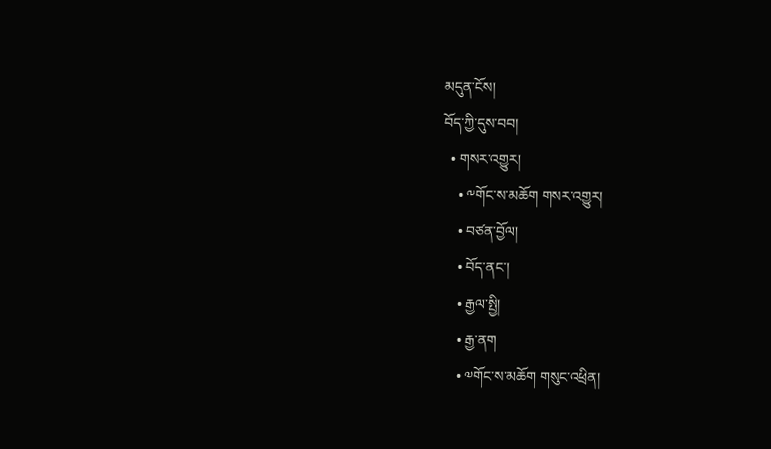མདུན་ངོས།
བོད་ཀྱི་དུས་བབ།
  • གསར་འགྱུར།
    • ༸གོང་ས་མཆོག གསར་འགྱུར།
    • བཙན་བྱོལ།
    • བོད་ནང་།
    • རྒྱལ་སྤྱི།
    • རྒྱ་ནག
    • ༧གོང་ས་མཆོག གསུང་འཕྲིན།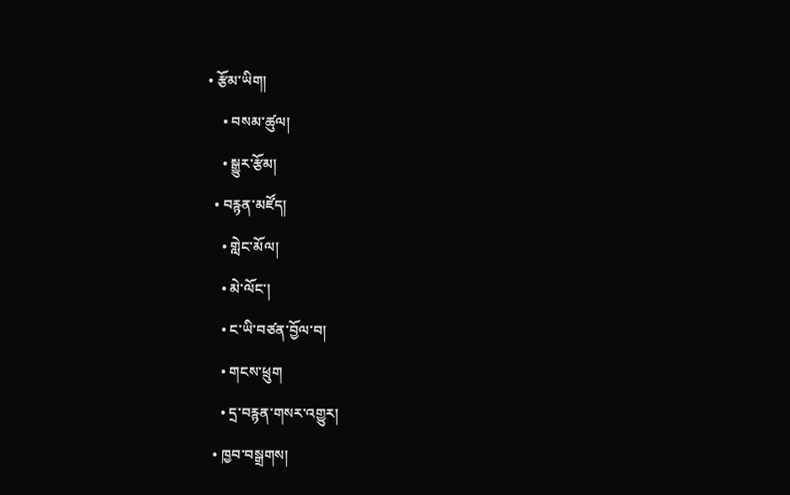• རྩོམ་ཡིག།
    • བསམ་ཚུལ།
    • སྒྱུར་རྩོམ།
  • བརྙན་མཛོད།
    • གླེང་མོལ།
    • མེ་ལོང་།
    • ང་ཡི་བཙན་བྱོལ་བ།
    • གངས་ཕྲུག
    • དྲ་བརྙན་གསར་འགྱུར།
  • ཁྱབ་བསྒྲགས།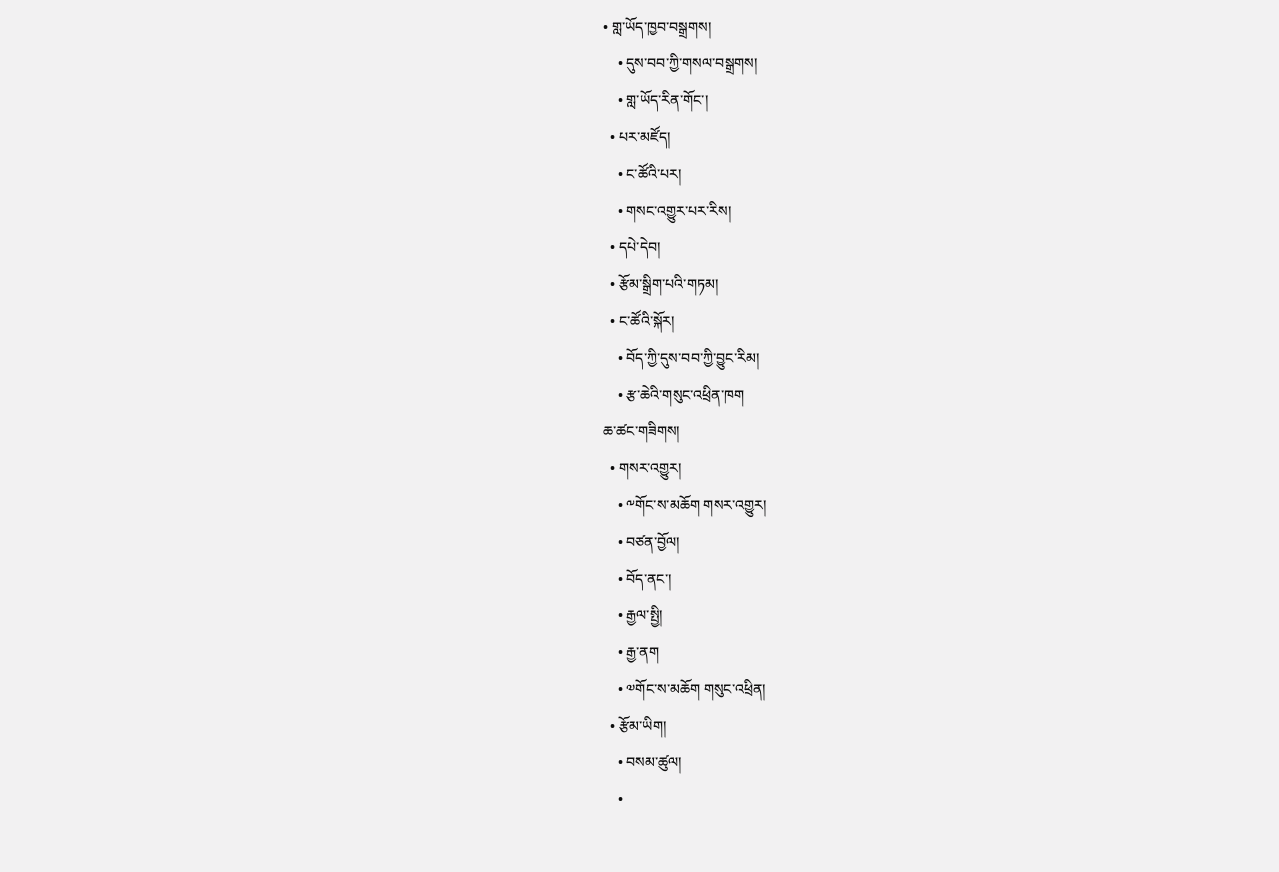• གླ་ཡོད་ཁྱབ་བསྒྲགས།
    • དུས་བབ་ཀྱི་གསལ་བསྒྲགས།
    • གླ་ཡོད་རིན་གོང་།
  • པར་མཛོད།
    • ང་ཚོའི་པར།
    • གསང་འགྱུར་པར་རིས།
  • དཔེ་དེབ།
  • རྩོམ་སྒྲིག་པའི་གཏམ།
  • ང་ཚོའི་སྐོར།
    • བོད་ཀྱི་དུས་བབ་ཀྱི་བྱུང་རིམ།
    • རྩ་ཆེའི་གསུང་འཕྲིན་ཁག
ཆ་ཚང་གཟིགས།
  • གསར་འགྱུར།
    • ༸གོང་ས་མཆོག གསར་འགྱུར།
    • བཙན་བྱོལ།
    • བོད་ནང་།
    • རྒྱལ་སྤྱི།
    • རྒྱ་ནག
    • ༧གོང་ས་མཆོག གསུང་འཕྲིན།
  • རྩོམ་ཡིག།
    • བསམ་ཚུལ།
    •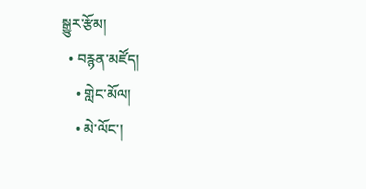སྒྱུར་རྩོམ།
  • བརྙན་མཛོད།
    • གླེང་མོལ།
    • མེ་ལོང་།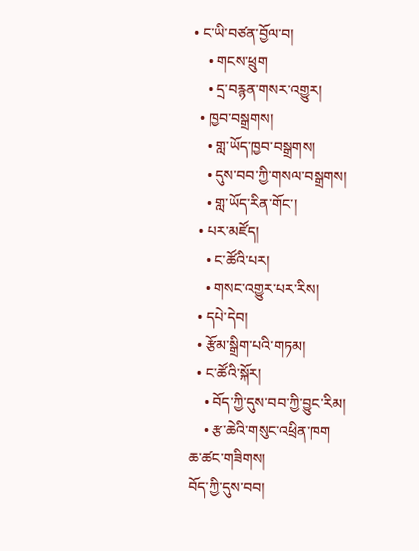• ང་ཡི་བཙན་བྱོལ་བ།
    • གངས་ཕྲུག
    • དྲ་བརྙན་གསར་འགྱུར།
  • ཁྱབ་བསྒྲགས།
    • གླ་ཡོད་ཁྱབ་བསྒྲགས།
    • དུས་བབ་ཀྱི་གསལ་བསྒྲགས།
    • གླ་ཡོད་རིན་གོང་།
  • པར་མཛོད།
    • ང་ཚོའི་པར།
    • གསང་འགྱུར་པར་རིས།
  • དཔེ་དེབ།
  • རྩོམ་སྒྲིག་པའི་གཏམ།
  • ང་ཚོའི་སྐོར།
    • བོད་ཀྱི་དུས་བབ་ཀྱི་བྱུང་རིམ།
    • རྩ་ཆེའི་གསུང་འཕྲིན་ཁག
ཆ་ཚང་གཟིགས།
བོད་ཀྱི་དུས་བབ།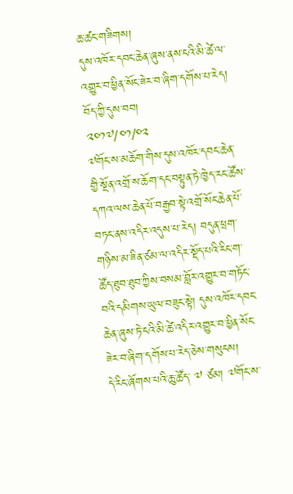ཆ་ཚང་གཟིགས།
དུས་འཁོར་དབང་ཆེན་ཞུས་ནས་ངའི་མི་ཚེ་ལ་འགྱུར་བ་ཕྱིན་སོང་ཟེར་བ་ཞིག་དགོས་པ་རེད།
བོད་ཀྱི་དུས་བབ།
༢༠༡༧/༠༡/༠༢
༧གོང་ས་མཆོག་གིས་དུས་འཁོར་དབང་ཆེན་གྱི་སྔོན་འགྲོ་ས་ཆོག་དང་བསྟུན་ཏེ་ཁྱེད་རང་ཚོས་དཀའ་ལས་ཆེན་པོ་བརྒྱབ་སྟེ་འགྲོ་སོང་ཆེན་པོ་བཏང་ནས་འདིར་འདུས་པ་རེད། བདུན་ཕྲག་གཉིས་མ་ཟིན་ཙམ་ལ་འདིར་སྡོད་པའི་རིང་ག་ཚོད་ཐུབ་ཐུབ་ཀྱིས་བསམ་བློར་འགྱུར་བ་གཏོང་བའི་དམིགས་ཡུལ་བཟུང་སྟེ། དུས་འཁོར་དབང་ཆེན་ཞུས་ཏེ་ངའི་མི་ཚེ་འདིར་འགྱུར་བ་ཕྱིན་སོང་ཟེར་བ་ཞིག་དགོས་པ་རེད་ཅེས་གསུངས།
དེ་རིང་ཞོགས་པའི་ཆུ་ཚོད་ ༧ ཙམ། ༧གོང་ས་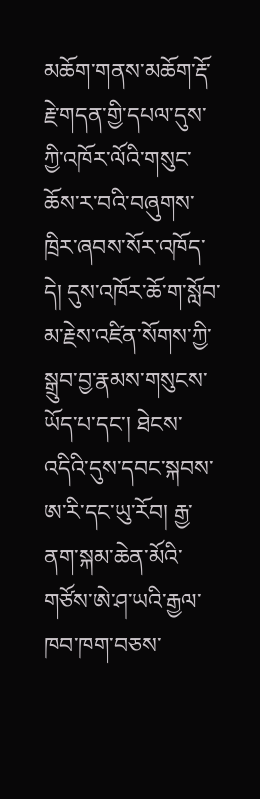མཆོག་གནས་མཆོག་རྡོ་རྗེ་གདན་གྱི་དཔལ་དུས་ཀྱི་འཁོར་ལོའི་གསུང་ཆོས་ར་བའི་བཞུགས་ཁྲིར་ཞབས་སོར་འཁོད་དེ། དུས་འཁོར་ཆོ་ག་སློབ་མ་རྗེས་འཛིན་སོགས་ཀྱི་སྒྲུབ་བྱ་རྣམས་གསུངས་ཡོད་པ་དང་། ཐེངས་འདིའི་དུས་དབང་སྐབས་ཨ་རི་དང་ཡུ་རོབ། རྒྱ་ནག་སྐམ་ཆེན་མོའི་གཙོས་ཨེ་ཤ་ཡའི་རྒྱལ་ཁབ་ཁག་བཅས་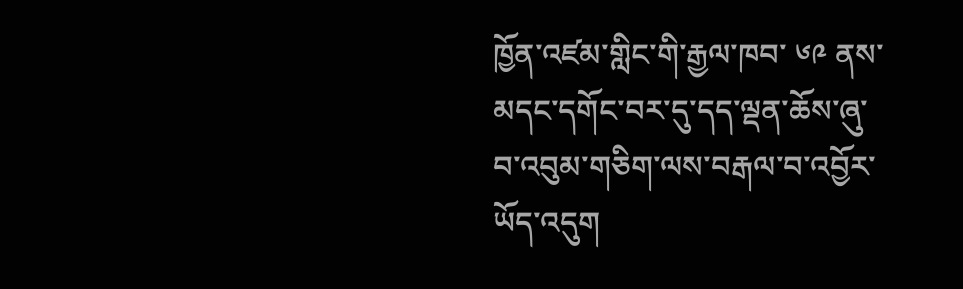ཁྱོན་འཛམ་གླིང་གི་རྒྱལ་ཁབ་ ༦༩ ནས་མདང་དགོང་བར་དུ་དད་ལྡན་ཆོས་ཞུ་བ་འབུམ་གཅིག་ལས་བརྒལ་བ་འབྱོར་ཡོད་འདུག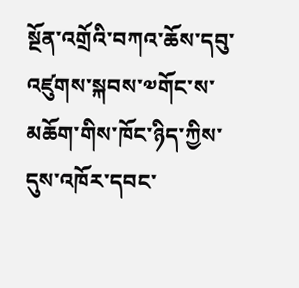སྔོན་འགྲོའི་བཀའ་ཆོས་དབུ་འཛུགས་སྐབས་༧གོང་ས་མཆོག་གིས་ཁོང་ཉིད་ཀྱིས་དུས་འཁོར་དབང་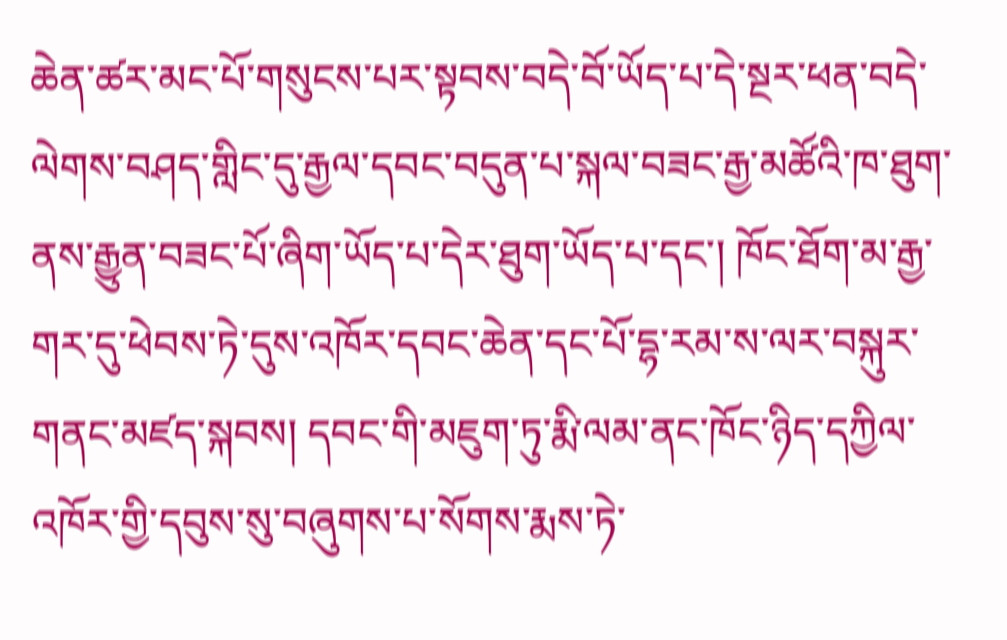ཆེན་ཚར་མང་པོ་གསུངས་པར་སྟབས་བདེ་བོ་ཡོད་པ་དེ་སྔར་ཕན་བདེ་ལེགས་བཤད་གླིང་དུ་རྒྱལ་དབང་བདུན་པ་སྐལ་བཟང་རྒྱ་མཚོའི་ཁ་ཐུག་ནས་རྒྱུན་བཟང་པོ་ཞིག་ཡོད་པ་དེར་ཐུག་ཡོད་པ་དང་། ཁོང་ཐོག་མ་རྒྱ་གར་དུ་ཕེབས་ཏེ་དུས་འཁོར་དབང་ཆེན་དང་པོ་དྷ་རམ་ས་ལར་བསྐུར་གནང་མཛད་སྐབས། དབང་གི་མཇུག་ཏུ་རྨི་ལམ་ནང་ཁོང་ཉིད་དཀྱིལ་འཁོར་གྱི་དབུས་སུ་བཞུགས་པ་སོགས་རྨས་ཏེ་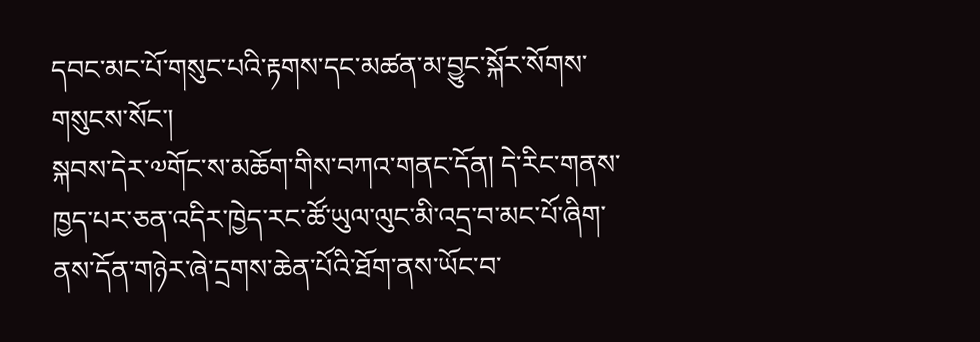དབང་མང་པོ་གསུང་པའི་རྟགས་དང་མཚན་མ་བྱུང་སྐོར་སོགས་གསུངས་སོང་།
སྐབས་དེར་༧གོང་ས་མཆོག་གིས་བཀའ་གནང་དོན། དེ་རིང་གནས་ཁྱད་པར་ཅན་འདིར་ཁྱེད་རང་ཚོ་ཡུལ་ལུང་མི་འདྲ་བ་མང་པོ་ཞིག་ནས་དོན་གཉེར་ཞེ་དྲགས་ཆེན་པོའི་ཐོག་ནས་ཡོང་བ་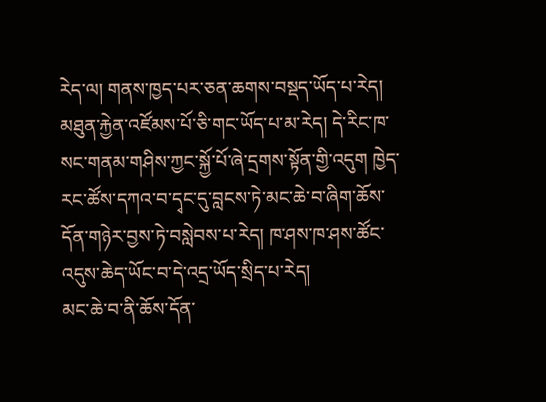རེད་ལ། གནས་ཁྱད་པར་ཅན་ཆགས་བསྡད་ཡོད་པ་རེད། མཐུན་རྐྱེན་འཛོམས་པོ་ཅི་གང་ཡོད་པ་མ་རེད། དེ་རིང་ཁ་སང་གནམ་གཤིས་ཀྱང་སྐྱོ་པོ་ཞེ་དྲགས་སྟོན་གྱི་འདུག ཁྱེད་རང་ཚོས་དཀའ་བ་དྭང་དུ་བླངས་ཏེ་མང་ཆེ་བ་ཞིག་ཆོས་དོན་གཉེར་བྱས་ཏེ་བསླེབས་པ་རེད། ཁ་ཤས་ཁ་ཤས་ཚོང་འདུས་ཆེད་ཡོང་བ་དེ་འདྲ་ཡོད་སྲིད་པ་རེད།
མང་ཆེ་བ་ནི་ཆོས་དོན་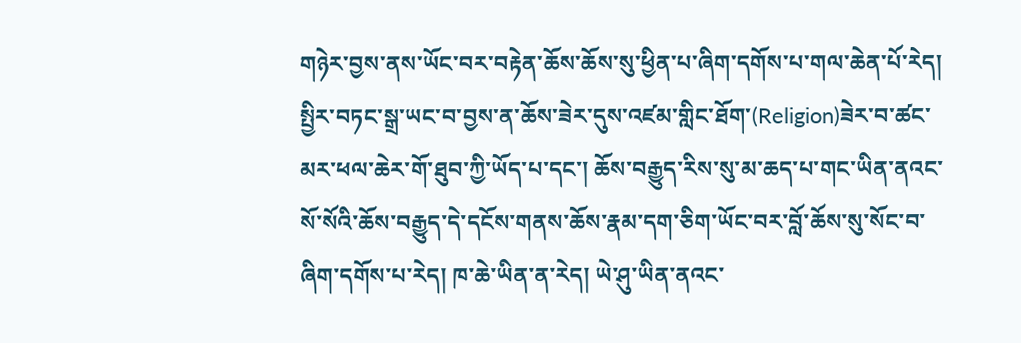གཉེར་བྱས་ནས་ཡོང་བར་བརྟེན་ཆོས་ཆོས་སུ་ཕྱིན་པ་ཞིག་དགོས་པ་གལ་ཆེན་པོ་རེད། སྤྱིར་བཏང་སྒྲ་ཡང་བ་བྱས་ན་ཆོས་ཟེར་དུས་འཛམ་གླིང་ཐོག་(Religion)ཟེར་བ་ཚང་མར་ཕལ་ཆེར་གོ་ཐུབ་ཀྱི་ཡོད་པ་དང་། ཆོས་བརྒྱུད་རིས་སུ་མ་ཆད་པ་གང་ཡིན་ནའང་སོ་སོའི་ཆོས་བརྒྱུད་དེ་དངོས་གནས་ཆོས་རྣམ་དག་ཅིག་ཡོང་བར་བློ་ཆོས་སུ་སོང་བ་ཞིག་དགོས་པ་རེད། ཁ་ཆེ་ཡིན་ན་རེད། ཡེ་ཤུ་ཡིན་ནའང་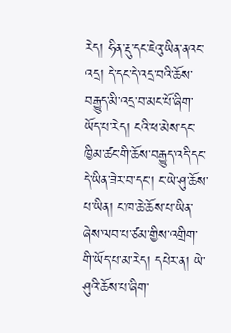རེད། ཧིན་རྡུ་དང་ཇེའུ་ཡིན་ནའང་འདྲ། དེ་དང་དེ་འདྲ་བའི་ཆོས་བརྒྱུད་མི་འདྲ་བ་མང་པོ་ཞིག་ཡོད་པ་རེད། ངའི་ཕ་མེས་དང་ཁྱིམ་ཚང་གི་ཆོས་བརྒྱུད་འདི་དང་དེ་ཡིན་ཟེར་བ་དང་། ང་ཡེ་ཤུ་ཆོས་པ་ཡིན། ང་ཁ་ཆེ་ཆོས་པ་ཡིན་ཞེས་ལབ་པ་ཙམ་གྱིས་འགྲིག་གི་ཡོད་པ་མ་རེད། དཔེར་ན། ཡེ་ཤུའི་ཆོས་པ་ཞིག་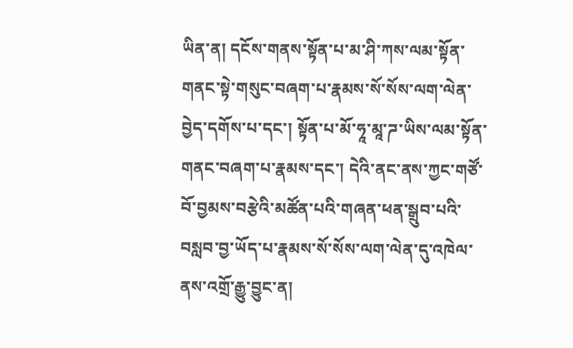ཡིན་ན། དངོས་གནས་སྟོན་པ་མ་ཤི་ཀས་ལམ་སྟོན་གནང་སྟེ་གསུང་བཞག་པ་རྣམས་སོ་སོས་ལག་ལེན་བྱེད་དགོས་པ་དང་། སྟོན་པ་མོ་ཧཱ་མཱ་ཌ་ཡིས་ལམ་སྟོན་གནང་བཞག་པ་རྣམས་དང་། དེའི་ནང་ནས་ཀྱང་གཙོ་བོ་བྱམས་བརྩེའི་མཚོན་པའི་གཞན་ཕན་སྒྲུབ་པའི་བསླབ་བྱ་ཡོད་པ་རྣམས་སོ་སོས་ལག་ལེན་དུ་འཁེལ་ནས་འགྲོ་རྒྱུ་བྱུང་ན།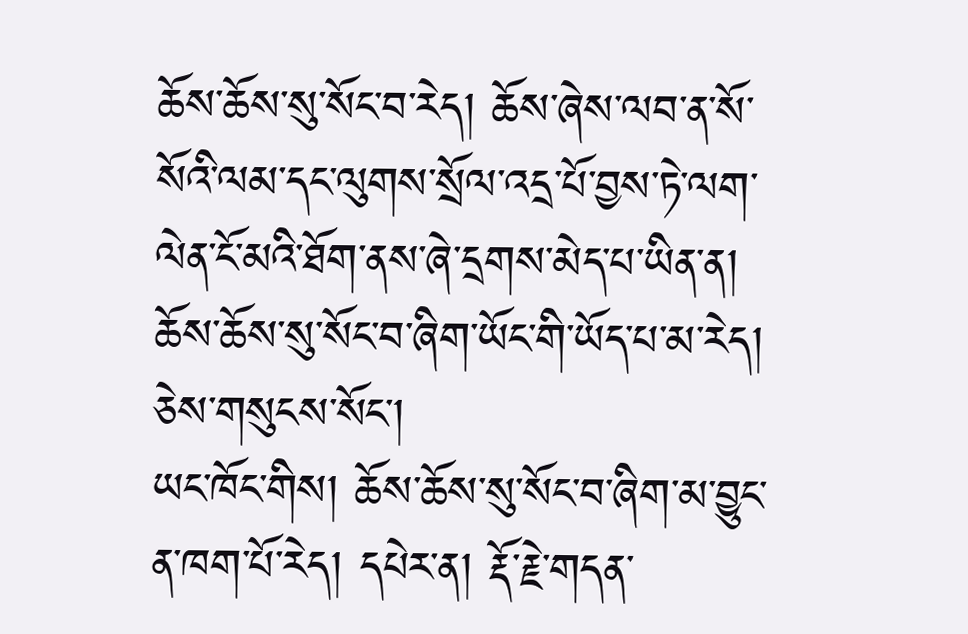ཆོས་ཆོས་སུ་སོང་བ་རེད། ཆོས་ཞེས་ལབ་ན་སོ་སོའི་ལམ་དང་ལུགས་སྲོལ་འདྲ་པོ་བྱས་ཏེ་ལག་ལེན་ངོ་མའི་ཐོག་ནས་ཞེ་དྲགས་མེད་པ་ཡིན་ན། ཆོས་ཆོས་སུ་སོང་བ་ཞིག་ཡོང་གི་ཡོད་པ་མ་རེད། ཅེས་གསུངས་སོང་།
ཡང་ཁོང་གིས། ཆོས་ཆོས་སུ་སོང་བ་ཞིག་མ་བྱུང་ན་ཁག་པོ་རེད། དཔེར་ན། རྡོ་རྗེ་གདན་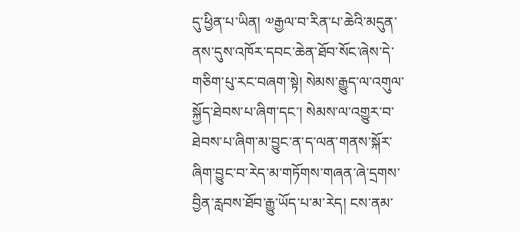དུ་ཕྱིན་པ་ཡིན། ༧རྒྱལ་བ་རིན་པ་ཆེའི་མདུན་ནས་དུས་འཁོར་དབང་ཆེན་ཐོབ་སོང་ཞེས་དེ་གཅིག་པུ་རང་བཞག་སྟེ། སེམས་རྒྱུད་ལ་འགུལ་སྐྱོད་ཐེབས་པ་ཞིག་དང་། སེམས་ལ་འགྱུར་བ་ཐེབས་པ་ཞིག་མ་བྱུང་ན་ད་ལན་གནས་སྐོར་ཞིག་བྱུང་བ་རེད་མ་གཏོགས་གཞན་ཞེ་དྲགས་བྱིན་རླབས་ཐོབ་རྒྱུ་ཡོད་པ་མ་རེད། ངས་ནམ་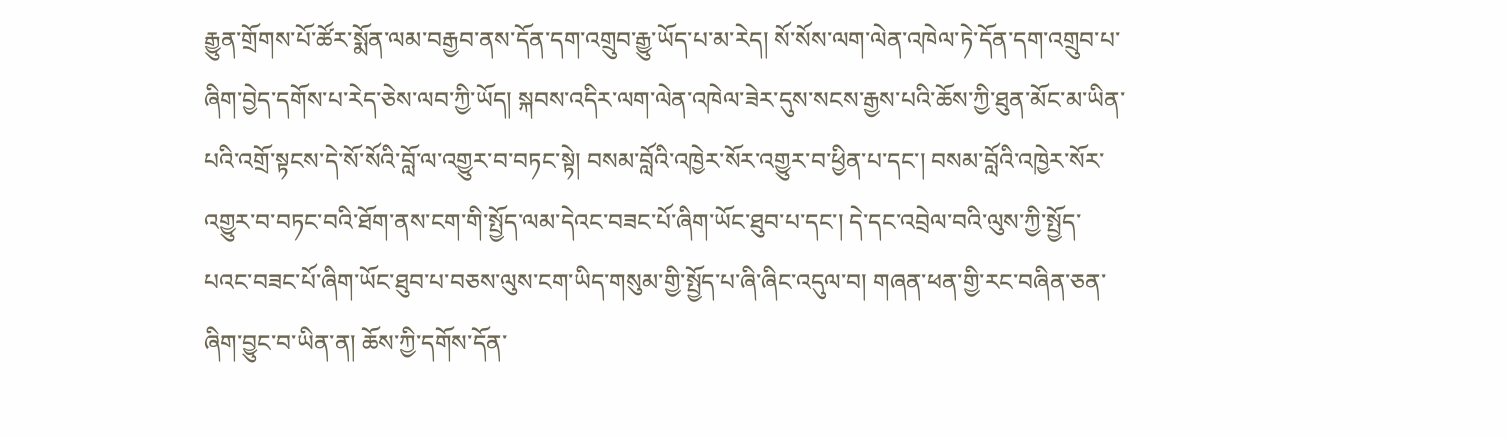རྒྱུན་གྲོགས་པོ་ཚོར་སྨོན་ལམ་བརྒྱབ་ནས་དོན་དག་འགྲུབ་རྒྱུ་ཡོད་པ་མ་རེད། སོ་སོས་ལག་ལེན་འཁེལ་ཏེ་དོན་དག་འགྲུབ་པ་ཞིག་བྱེད་དགོས་པ་རེད་ཅེས་ལབ་ཀྱི་ཡོད། སྐབས་འདིར་ལག་ལེན་འཁེལ་ཟེར་དུས་སངས་རྒྱས་པའི་ཆོས་ཀྱི་ཐུན་མོང་མ་ཡིན་པའི་འགྲོ་སྟངས་དེ་སོ་སོའི་བློ་ལ་འགྱུར་བ་བཏང་སྟེ། བསམ་བློའི་འཁྱེར་སོར་འགྱུར་བ་ཕྱིན་པ་དང་། བསམ་བློའི་འཁྱེར་སོར་འགྱུར་བ་བཏང་བའི་ཐོག་ནས་ངག་གི་སྤྱོད་ལམ་དེའང་བཟང་པོ་ཞིག་ཡོང་ཐུབ་པ་དང་། དེ་དང་འབྲེལ་བའི་ལུས་ཀྱི་སྤྱོད་པའང་བཟང་པོ་ཞིག་ཡོང་ཐུབ་པ་བཅས་ལུས་ངག་ཡིད་གསུམ་གྱི་སྤྱོད་པ་ཞི་ཞིང་འདུལ་བ། གཞན་ཕན་གྱི་རང་བཞིན་ཅན་ཞིག་བྱུང་བ་ཡིན་ན། ཆོས་ཀྱི་དགོས་དོན་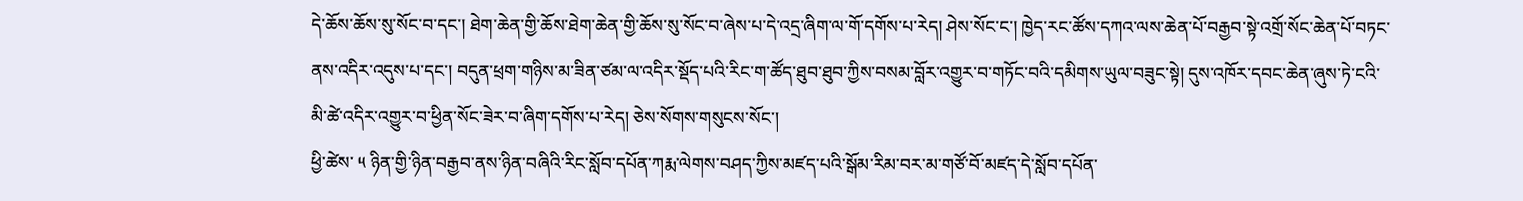དེ་ཆོས་ཆོས་སུ་སོང་བ་དང་། ཐེག་ཆེན་གྱི་ཆོས་ཐེག་ཆེན་གྱི་ཆོས་སུ་སོང་བ་ཞེས་པ་དེ་འདྲ་ཞིག་ལ་གོ་དགོས་པ་རེད། ཤེས་སོང་ང་། ཁྱེད་རང་ཚོས་དཀའ་ལས་ཆེན་པོ་བརྒྱབ་སྟེ་འགྲོ་སོང་ཆེན་པོ་བཏང་ནས་འདིར་འདུས་པ་དང་། བདུན་ཕྲག་གཉིས་མ་ཟིན་ཙམ་ལ་འདིར་སྡོད་པའི་རིང་ག་ཚོད་ཐུབ་ཐུབ་ཀྱིས་བསམ་བློར་འགྱུར་བ་གཏོང་བའི་དམིགས་ཡུལ་བཟུང་སྟེ། དུས་འཁོར་དབང་ཆེན་ཞུས་ཏེ་ངའི་མི་ཚེ་འདིར་འགྱུར་བ་ཕྱིན་སོང་ཟེར་བ་ཞིག་དགོས་པ་རེད། ཅེས་སོགས་གསུངས་སོང་།
ཕྱི་ཚེས་ ༥ ཉིན་གྱི་ཉིན་བརྒྱབ་ནས་ཉིན་བཞིའི་རིང་སློབ་དཔོན་ཀརྨ་ལེགས་བཤད་ཀྱིས་མཛད་པའི་སྒོམ་རིམ་བར་མ་གཙོ་བོ་མཛད་དེ་སློབ་དཔོན་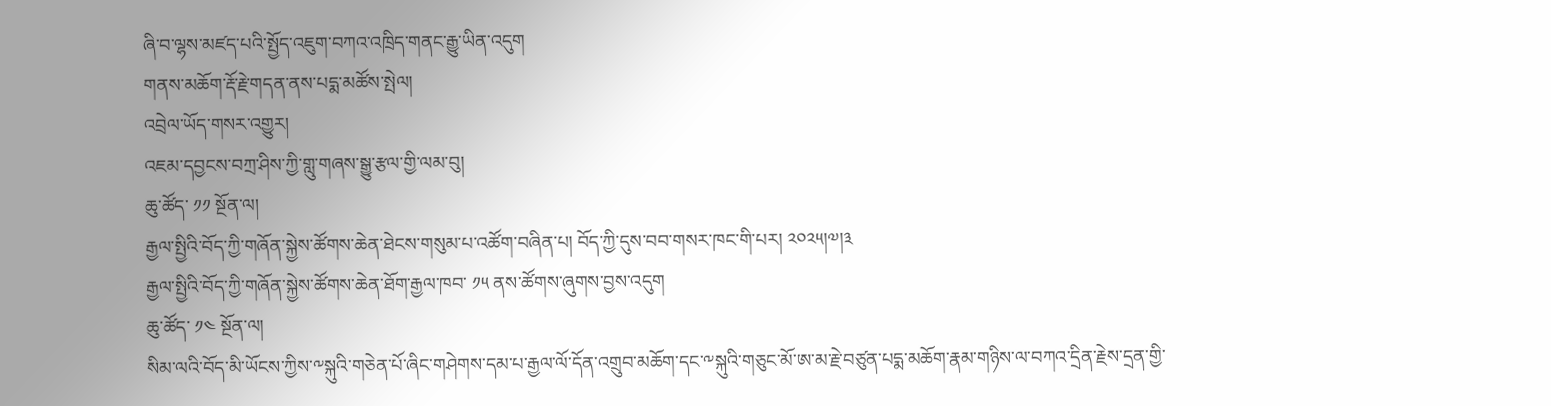ཞི་བ་ལྷས་མཛད་པའི་སྤྱོད་འཇུག་བཀའ་འཁྲིད་གནང་རྒྱུ་ཡིན་འདུག
གནས་མཆོག་རྡོ་རྗེ་གདན་ནས་པདྨ་མཚོས་སྤེལ།
འབྲེལ་ཡོད་གསར་འགྱུར།
འཇམ་དབྱངས་བཀྲ་ཤིས་ཀྱི་གླུ་གཞས་སྒྱུ་རྩལ་གྱི་ལམ་བུ།
ཆུ་ཚོད་ ༡༡ སྔོན་ལ།
རྒྱལ་སྤྱིའི་བོད་ཀྱི་གཞོན་སྐྱེས་ཚོགས་ཆེན་ཐེངས་གསུམ་པ་འཚོག་བཞིན་པ། བོད་ཀྱི་དུས་བབ་གསར་ཁང་གི་པར། ༢༠༢༥།༧།༣
རྒྱལ་སྤྱིའི་བོད་ཀྱི་གཞོན་སྐྱེས་ཚོགས་ཆེན་ཐོག་རྒྱལ་ཁབ་ ༡༥ ནས་ཚོགས་ཞུགས་བྱས་འདུག
ཆུ་ཚོད་ ༡༤ སྔོན་ལ།
སིམ་ལའི་བོད་མི་ཡོངས་ཀྱིས་༸སྐུའི་གཅེན་པོ་ཞིང་གཤེགས་དམ་པ་རྒྱལ་ལོ་དོན་འགྲུབ་མཆོག་དང་༸སྐུའི་གཅུང་མོ་ཨ་མ་རྗེ་བཙུན་པདྨ་མཆོག་རྣམ་གཉིས་ལ་བཀའ་དྲིན་རྗེས་དྲན་གྱི་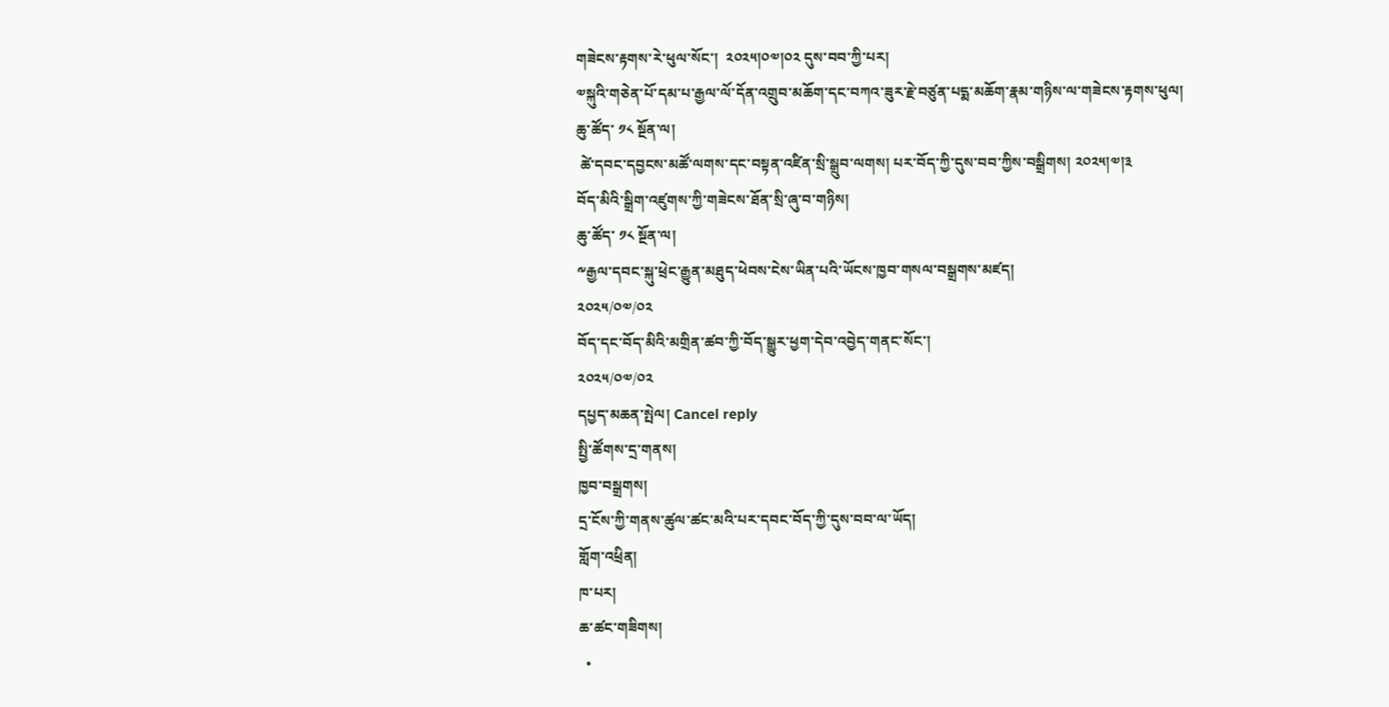གཟེངས་རྟགས་རེ་ཕུལ་སོང་།  ༢༠༢༥།༠༧།༠༢ དུས་བབ་ཀྱི་པར།
༧སྐུའི་གཅེན་པོ་དམ་པ་རྒྱལ་ལོ་དོན་འགྲུབ་མཆོག་དང་བཀའ་ཟུར་རྗེ་བཙུན་པདྨ་མཆོག་རྣམ་གཉིས་ལ་གཟེངས་རྟགས་ཕུལ།
ཆུ་ཚོད་ ༡༨ སྔོན་ལ།
 ཚེ་དབང་དབྱངས་མཚོ་ལགས་དང་བསྟན་འཛིན་སྲི་སྒྲུབ་ལགས། པར་བོད་ཀྱི་དུས་བབ་ཀྱིས་བསྒྲིགས། ༢༠༢༥།༧།༣
བོད་མིའི་སྒྲིག་འཛུགས་ཀྱི་གཟེངས་ཐོན་སྲི་ཞུ་བ་གཉིས།
ཆུ་ཚོད་ ༡༨ སྔོན་ལ།
༸རྒྱལ་དབང་སྐུ་ཕྲེང་རྒྱུན་མཐུད་ཕེབས་ངེས་ཡིན་པའི་ཡོངས་ཁྱབ་གསལ་བསྒྲགས་མཛད།
༢༠༢༥/༠༧/༠༢
བོད་དང་བོད་མིའི་མགྲིན་ཚབ་ཀྱི་བོད་སྒྱུར་ཕྱག་དེབ་འབྱེད་གནང་སོང་།
༢༠༢༥/༠༧/༠༢
དཔྱད་མཆན་སྤེལ། Cancel reply
སྤྱི་ཚོགས་དྲ་གནས།
ཁྱབ་བསྒྲགས།
དྲ་ངོས་ཀྱི་གནས་ཚུལ་ཚང་མའི་པར་དབང་བོད་ཀྱི་དུས་བབ་ལ་ཡོད།
གློག་འཕྲིན།
ཁ་པར།
ཆ་ཚང་གཟིགས།
  •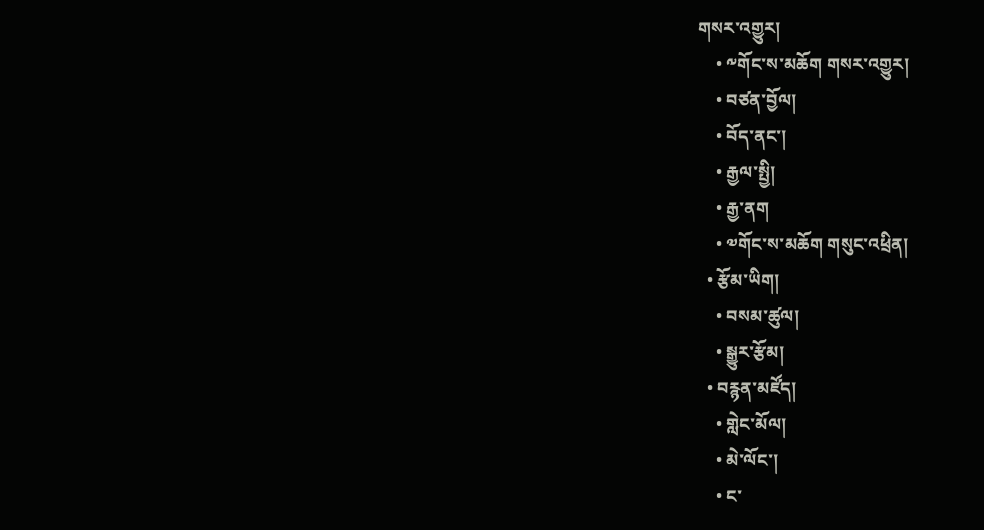གསར་འགྱུར།
    • ༸གོང་ས་མཆོག གསར་འགྱུར།
    • བཙན་བྱོལ།
    • བོད་ནང་།
    • རྒྱལ་སྤྱི།
    • རྒྱ་ནག
    • ༧གོང་ས་མཆོག གསུང་འཕྲིན།
  • རྩོམ་ཡིག།
    • བསམ་ཚུལ།
    • སྒྱུར་རྩོམ།
  • བརྙན་མཛོད།
    • གླེང་མོལ།
    • མེ་ལོང་།
    • ང་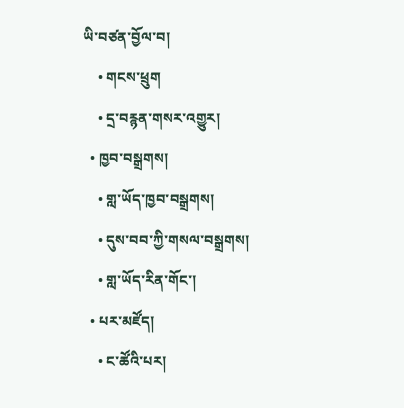ཡི་བཙན་བྱོལ་བ།
    • གངས་ཕྲུག
    • དྲ་བརྙན་གསར་འགྱུར།
  • ཁྱབ་བསྒྲགས།
    • གླ་ཡོད་ཁྱབ་བསྒྲགས།
    • དུས་བབ་ཀྱི་གསལ་བསྒྲགས།
    • གླ་ཡོད་རིན་གོང་།
  • པར་མཛོད།
    • ང་ཚོའི་པར།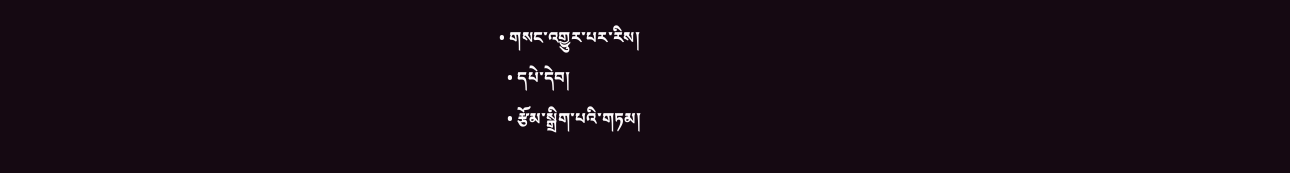• གསང་འགྱུར་པར་རིས།
  • དཔེ་དེབ།
  • རྩོམ་སྒྲིག་པའི་གཏམ།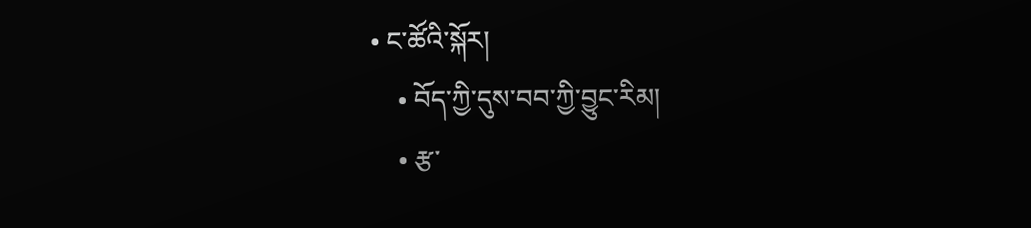• ང་ཚོའི་སྐོར།
    • བོད་ཀྱི་དུས་བབ་ཀྱི་བྱུང་རིམ།
    • རྩ་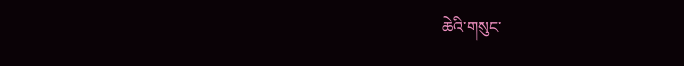ཆེའི་གསུང་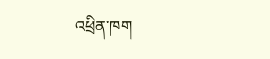འཕྲིན་ཁག